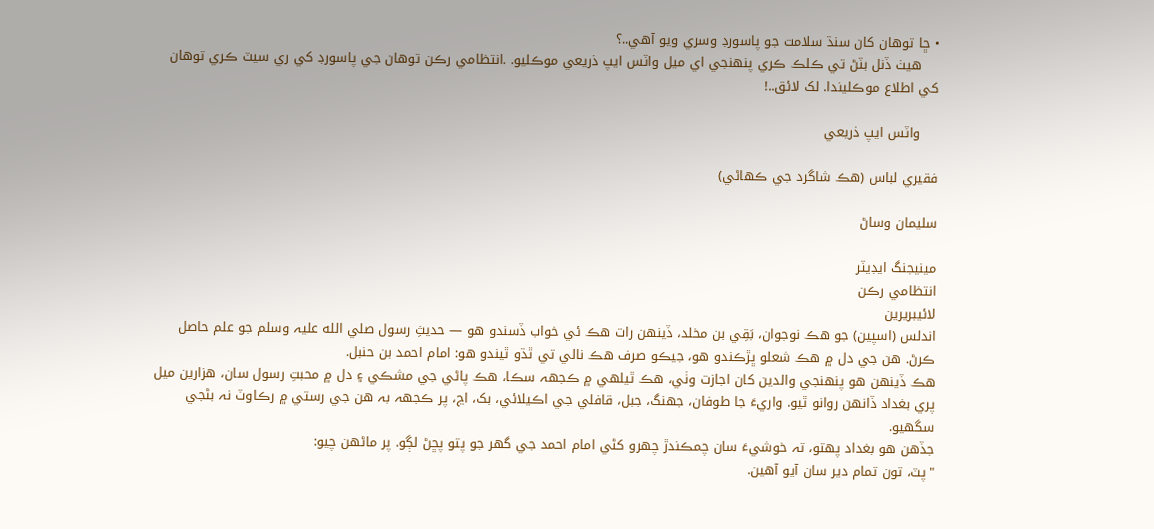• ڇا توھان کان سنڌ سلامت جو پاسورڊ وسري ويو آھي..؟
    ھيٺ ڏنل بٽڻ تي ڪلڪ ڪري پنھنجي اي ميل واٽس ايپ ذريعي موڪليو. .انتظامي رڪن توھان جي پاسورڊ کي ري سيٽ ڪري توھان کي اطلاع موڪليندا. لک لائق..!

    واٽس ايپ ذريعي

فقيري لباس (هڪ شاگرد جي ڪھاڻي)

سليمان وساڻ

مينيجنگ ايڊيٽر
انتظامي رڪن
لائيبريرين
اندلس (اسپين) جو هڪ نوجوان، بَقِي بن مخلد، ڏينھن رات هڪ ئي خواب ڏسندو هو — حديثِ رسول صلي الله عليہ وسلم جو علم حاصل ڪرڻ. هن جي دل ۾ هڪ شعلو ڀڙڪندو هو، جيڪو صرف هڪ نالي تي ٿڌو ٿيندو هو: امام احمد بن حنبل.
هڪ ڏينھن هو پنھنجي والدين کان اجازت وٺي، هڪ ٿيلھي ۾ ڪجهہ سڪا، هڪ پاڻي جي مشڪي ۽ دل ۾ محبتِ رسول سان، هزارين ميل پري بغداد ڏانھن روانو ٿيو. واريءَ جا طوفان، جهنگ، جبل، قافلي جي اڪيلائي، بک، اڃ، پر ڪجهہ بہ هن جي رستي ۾ رڪاوٽ نہ بڻجي سگهيو.
جڏهن هو بغداد پھتو، تہ خوشيءَ سان چمڪندڙ چھرو کڻي امام احمد جي گهر جو پتو پڇڻ لڳو. پر ماڻھن چيو:
"پٽ، تون تمام دير سان آيو آهين.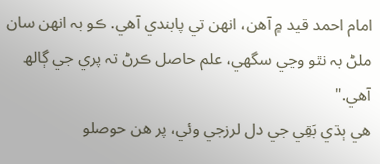امام احمد قيد ۾ آهن، انھن تي پابندي آهي. ڪو بہ انھن سان ملڻ بہ نٿو وڃي سگهي، علم حاصل ڪرڻ تہ پري جي ڳالھ آهي."
هي ٻڌي بَقِي جي دل لرزجي وئي، پر ھن حوصلو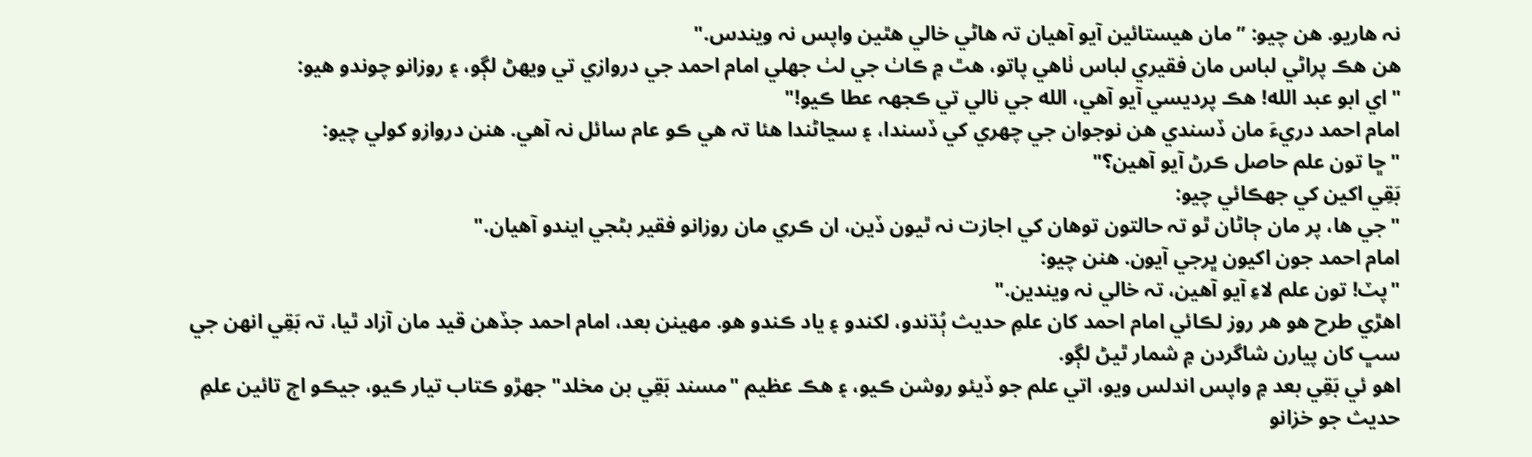نہ هاريو. هن چيو: ”مان ھيستائين آيو آهيان تہ هاڻي خالي هٿين واپس نہ ويندس."
ھن هڪ پراڻي لباس مان فقيري لباس ٺاھي پاتو، هٿ ۾ ڪاٺ جي لٺ جهلي امام احمد جي دروازي تي ويھڻ لڳو، ۽ روزانو چوندو ھيو:
"اي ابو عبد الله! هڪ پرديسي آيو آهي، الله جي نالي تي ڪجهہ عطا ڪيو!"
امام احمد دريءَ مان ڏسندي هن نوجوان جي چھري کي ڏسندا، ۽ سڃاڻندا هئا تہ هي ڪو عام سائل نہ آهي. هنن دروازو کولي چيو:
"ڇا تون علم حاصل ڪرڻ آيو آهين؟"
بَقِي اکين کي جهڪائي چيو:
"جي ها، پر مان ڄاڻان ٿو تہ حالتون توهان کي اجازت نہ ٿيون ڏين، ان ڪري مان روزانو فقير بڻجي ايندو آهيان."
امام احمد جون اکيون ڀرجي آيون. هنن چيو:
"پٽ! تون علم لاءِ آيو آهين، تہ خالي نہ ويندين."
اهڙي طرح هو هر روز لڪائي امام احمد کان علمِ حديث ٻُڌندو، لکندو ۽ ياد ڪندو ھو. مھينن بعد، امام احمد جڏهن قيد مان آزاد ٿيا، تہ بَقِي انھن جي سڀ کان پيارن شاگردن ۾ شمار ٿيڻ لڳو.
اهو ئي بَقِي بعد ۾ واپس اندلس ويو، اتي علم جو ڏيئو روشن ڪيو، ۽ هڪ عظيم "مسند بَقِي بن مخلد" جھڙو ڪتاب تيار ڪيو، جيڪو اڄ تائين علمِ حديث جو خزانو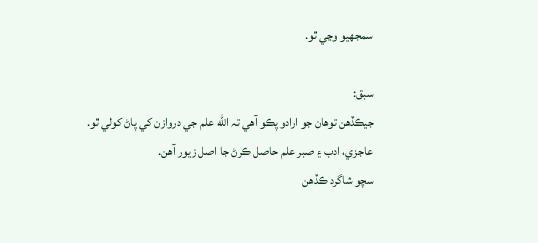سمجهيو وڃي ٿو.

سبق:
جيڪڏهن توهان جو ارادو پڪو آهي تہ الله علم جي دروازن کي پاڻ کولي ٿو.
عاجزي، ادب ۽ صبر علم حاصل ڪرڻ جا اصل زيور آهن.
سچو شاگرد ڪڏهن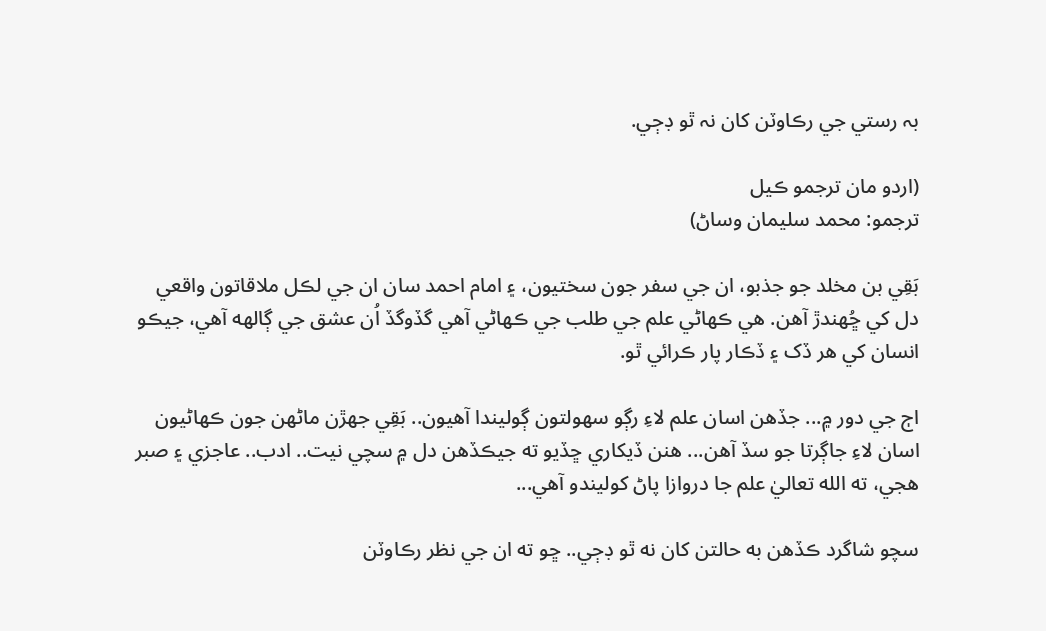بہ رستي جي رڪاوٽن کان نہ ٿو ڊڄي.

(اردو مان ترجمو ڪيل
ترجمو: محمد سليمان وساڻ)

بَقِي بن مخلد جو جذبو، ان جي سفر جون سختيون، ۽ امام احمد سان ان جي لڪل ملاقاتون واقعي دل کي ڇُهندڙ آهن. هي ڪهاڻي علم جي طلب جي ڪهاڻي آهي گڏوگڏ اُن عشق جي ڳالهه آهي، جيڪو انسان کي هر ڏک ۽ ڏڪار پار ڪرائي ٿو.

اڄ جي دور ۾... جڏهن اسان علم لاءِ رڳو سهولتون ڳوليندا آهيون.. بَقِي جهڙن ماڻهن جون ڪهاڻيون اسان لاءِ جاڳرتا جو سڏ آهن... هنن ڏيکاري ڇڏيو ته جيڪڏهن دل ۾ سچي نيت.. ادب.. عاجزي ۽ صبر هجي، ته الله تعاليٰ علم جا دروازا پاڻ کوليندو آهي...

سچو شاگرد ڪڏهن به حالتن کان نه ٿو ڊڄي.. ڇو ته ان جي نظر رڪاوٽن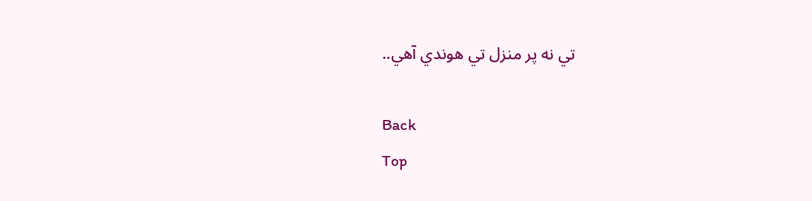تي نه پر منزل تي هوندي آهي..

Back
Top